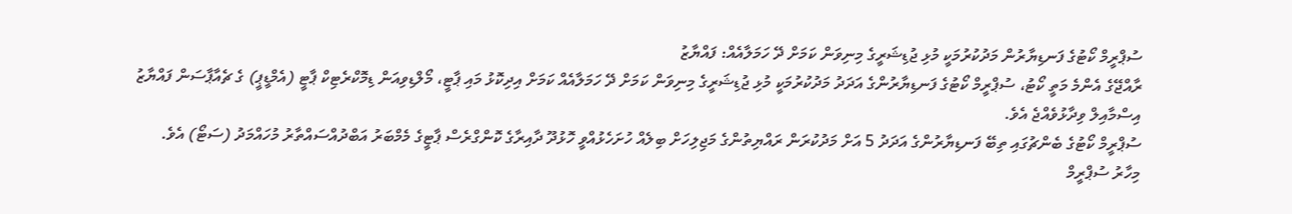ސުޕްރީމް ކޯޓުގެ ފަނޑިޔާރުން މަދުކުރުމަކީ މުޅި ޖުޑިޝަރީގެ މިނިވަން ކަމަށް ދޭ ހަމަލާއެއް: ފައްޔާޒު
ރާއްޖޭގެ އެންމެ މަތީ ކޯޓު، ސުޕްރީމް ކޯޓުގެ ފަނޑިޔާރުންގެ އަދަދު މަދުކުރުމަކީ މުޅި ޖުޑިޝަރީގެ މިނިވަން ކަމަށް ދޭ ހަމަލާއެއް ކަމަށް އިދިކޮޅު މައި ޕާޓީ، މޯލްޑިވިއަން ޑިމޮކްރެޓިކް ޕާޓީ (އެމްޑީޕީ) ގެ ޗެއާޕާސަން ފައްޔާޒު އިސްމާއިލް ވިދާޅުވެއްޖެ އެވެ.
ސުޕްރީމް ކޯޓުގެ ބެންޗުގައި ތިބޭ ފަނޑިޔާރުންގެ އަދަދު 5 އަށް މަދުކުރަން ރައްޔިތުންގެ މަޖިލިހަށް ބިލެއް ހުށަހެޅުއްވީ ހޮޅުދޫ ދާއިރާގެ ކޮންގްރެސް ޕާޓީގެ މެމްބަރު އަބްދުއްސައްތާރު މުހައްމަދު (ސަޓޯ) އެވެ.
މިހާރު ސުޕްރީމް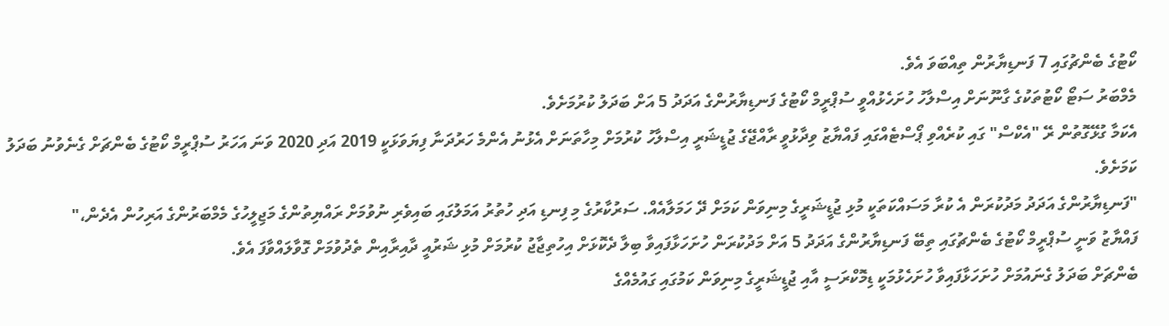ކޯޓުގެ ބެންޗުގައި 7 ފަނޑިޔާރުން ތިއްބަވަ އެވެ.
މެމްބަރު ސަޓޯ ކޯޓުތަކުގެ ގާނޫނަށް އިސްލާހު ހުށަހެޅުއްވީ ސުޕްރީމް ކޯޓުގެ ފަނޑިޔާރުންގެ އަދަދު 5 އަށް ބަދަލު ކުރުމަށެވެ.
އެކަމާ ގުޅޭގޮތުން ރޭ "އެކްސް" ގައި ކުރެއްވި ޕޯސްޓެއްގައި ފައްޔާޒު ވިދާޅުވީ ރާއްޖޭގެ ޖުޑީޝަރީ އިސްލާހު ކުރުމަށް މިހާތަނަށް އެޅުނު އެންމެ ހަރުދަނާ ފިޔަވަޅަކީ 2019 އަދި 2020 ވަނަ އަހަރު ސުޕްރީމް ކޯޓުގެ ބެންޗަށް ގެނެވުނު ބަދަލު ކަމަށެވެ.
"ފަނޑިޔާރުންގެ އަދަދު މަދުކުރަން އެ ކުރާ މަސައްކަތަކީ މުޅި ޖުޑީޝަރީގެ މިނިވަން ކަމަށް ދޭ ހަމަލާއެއް. ސަރުކާރުގެ މި ފިނޑި އަދި ހުތުރު އަމަލުގައި ބައިވެރި ނުވުމަށް ރައްޔިތުންގެ މަޖިލީހުގެ މެމްބަރުންގެ އަރިހުން އެދެން،"
ފައްޔާޒު ވަނީ ސުޕްރީމް ކޯޓުގެ ބެންޗުގައި ތިބޭ ފަނޑިޔާރުންގެ އަދަދު 5 އަށް މަދުކުރަން ހުށަހަޅާފައިވާ ބިލާ ދެކޮޅަށް އިހުތިޖާޖު ކުރުމަށް މުޅި ޝަރުއީ ދާއިރާއިން ތެދުވުމަށް ގޮވާލައްވާފަ އެވެ.
ބެންޗަށް ބަދަލު ގެނައުމަށް ހުށަހަޅާފައިވާ ހުށަހެޅުމަކީ ޑިމޮކްރަސީ އާއި ޖުޑީޝަރީގެ މިނިވަން ކަމުގައި ގައުމެއްގެ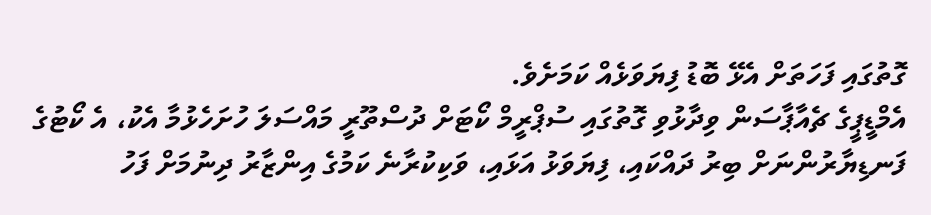ގޮތުގައި ފަހަތަށް އެޅޭ ބޮޑު ފިޔަވަޅެއް ކަމަށެވެ.
އެމްޑީޕީގެ ޗެއާޕާސަން ވިދާޅުވި ގޮތުގައި ސުޕްރީމް ކޯޓަށް ދުސްތޫރީ މައްސަލަ ހުށަހެޅުމާ އެކު، އެ ކޯޓުގެ ފަނޑިޔާރުންނަށް ބިރު ދައްކައި، ފިޔަވަޅު އަޅައި، ވަކިކުރާނެ ކަމުގެ އިންޒާރު ދިނުމަށް ފަހު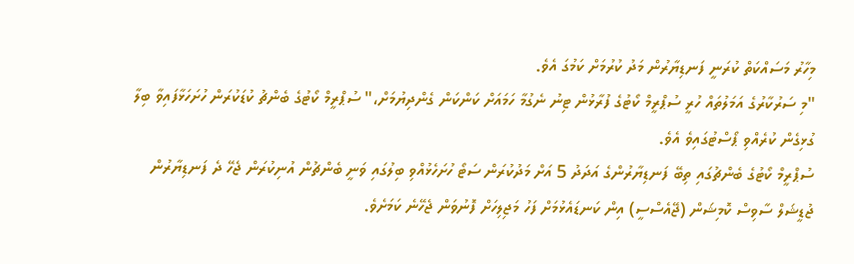މިހާރު މަސައްކަތް ކުރަނީ ފަނޑިޔާރުން މަދު ކުރުމަށް ކަމުގަ އެވެ.
"މި ސަރުކާރުގެ އަމަލުތައް ހުރީ ސުޕްރީމް ކޯޓުގެ ފުރާޅުން ޓިނު ނެގުމާ ހަމައަށް ކަންކަން ގެންދިޔުމަށް،" ސުޕްރީމް ކޯޓުގެ ބެންޗު ކުޑަކުރަން ހުށަހަޅާފައިވާ ބިލާ ގުޅިގެން ކުރެއްވި ޕޯސްޓުގައިވެ އެވެ.
ސުޕްރީމް ކޯޓުގެ ބެންޗުގައި ތިބޭ ފަނޑިޔާރުންގެ އަދަދު 5 އަށް މަދުކުރަން ސަޓޯ ހުށަހެޅުއްވި ބިލުގައި ވަނީ ބެންޗުން އުނިކުރަން ޖެހޭ ދެ ފަނޑިޔާރުން ޖުޑީޝަލް ސާވިސް ކޮމިޝަން (ޖޭއެސްސީ) އިން ކަނޑައެޅުމަށް ފަހު މަޖިލިހަށް ފޮނުވަން ޖެހޭނެ ކަމަށެވެ.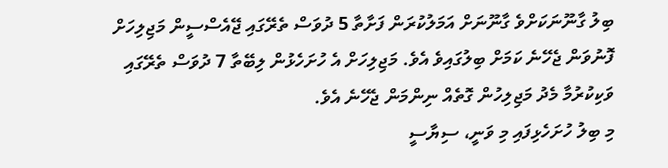ބިލު ގާނޫނަކަށްވެ ގާނޫނަށް އަމަލުކުރަން ފަށާތާ 5 ދުވަސް ތެރޭގައި ޖޭއެސްސީން މަޖިލިހަށް ފޮނުވަން ޖެހޭނެ ކަމަށް ބިލުގައިވެ އެވެ. މަޖިލިހަށް އެ ހުށަހެޅުން ލިބޭތާ 7 ދުވަސް ތެރޭގައި ވަކިކުރުމާ މެދު މަޖިލިހުން ގޮތެއް ނިންމަން ޖެހޭނެ އެވެ.
މި ބިލު ހުށަހެޅިފައި މި ވަނީ، ސިޔާސީ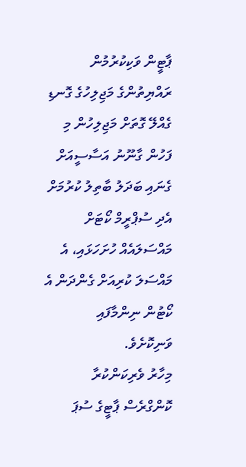ޕާޓީން ވަކިކުރުމުން ރައްޔިތުންގެ މަޖިލިހުގެ ގޮނޑި ގެއްލޭ ގޮތަށް މަޖިލިހުން މި ފަހުން ގާނޫނު އަސާސީއަށް ގެނައި ބަދަލު ބާތިލު ކުރުމަށް އެދި ސުޕްރީމް ކޯޓަށް މައްސަލައެއް ހުށަހަޅައި، އެ މައްސަލަ ކުރިއަށް ގެންދަން އެ ކޯޓުން ނިންމާފައި ވަނިކޮށެވެ.
މިހާރު ވެރިކަންކުރާ ކޮންގްރެސް ޕާޓީގެ ސުޕަ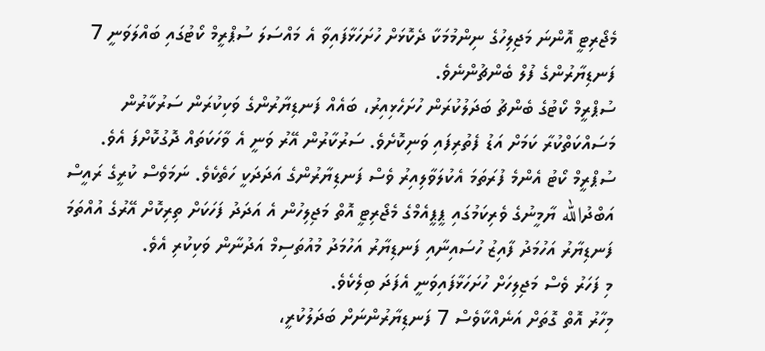މެޖޯރިޓީ އޮންނަ މަޖިލިހުގެ ނިންމުމަކާ ދެކޮޅަށް ހުށަހަޅާފައިވާ އެ މައްސަލަ ސުޕްރީމް ކޯޓުގައި ބައްލަވަނީ 7 ފަނޑިޔާރުންގެ ފުލް ބެންޗުންނެވެ.
ސުޕްރީމް ކޯޓުގެ ބެންޗު ބަދަލުކުރަން ހުށަހެޅިއިރު، ބައެއް ފަނޑިޔާރުންގެ ވަކިކުރަން ސަރުކާރުން މަސައްކަތްކުރާ ކަމަށް އަޑު ފެތުރިފައި ވަނިކޮށެވެ. ސަރުކާރުން އޭރު ވަނީ އެ ވާހަކަތައް ދޮގުކޮށްފަ އެވެ.
ސުޕްރީމް ކޯޓު އެންމެ ފުރަތަމަ އެކުލަވާލިއިރު ވެސް ފަނޑިޔާރުންގެ އަދަދަކީ ހަތެކެވެ. ނަމަވެސް ކުރީގެ ރައީސް އަބްދުالله ޔާމީނުގެ ވެރިކަމުގައި ޕީޕީއެމްގެ މެޖޯރިޓީ އޮތް މަޖިލިހުން އެ އަދަދު ފަހަކަށް ތިރިކޮށް އޭރުގެ އުއްތަމަ ފަނޑިޔާރު އަހުމަދު ފާއިޒު ހުސައިނާއި ފަނޑިޔާރު އަހުމަދު މުއުތަސިމް އަދުނާން ވަކިކުރި އެވެ.
މި ފަހަރު ވެސް މަޖިލިހަށް ހުށަހަޅާފައިވަނީ އެފަދަ ބިލެކެވެ.
މިހާރު އޮތް ގޮތަށް އަނެއްކާވެސް 7 ފަނޑިޔާރުންނަށް ބަދަލުކުރީ،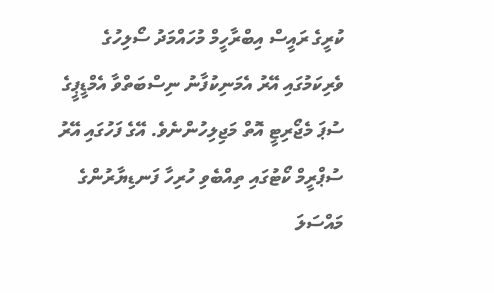ކުރީގެ ރައީސް އިބްރާހީމް މުހައްމަދު ސޯލިހުގެ ވެރިކަމުގައި އޭރު އެމަނިކުފާނު ނިސްބަތްވާ އެމްޑީޕީގެ ސުޕަ މެޖޯރިޓީ އޮތް މަޖިލިހުންނެވެ. އޭގެ ފަހުގައި އޭރު ސުޕްރީމް ކޯޓުގައި ތިއްބެވި ހުރިހާ ފަނޑިޔާރުންގެ މައްސަލަ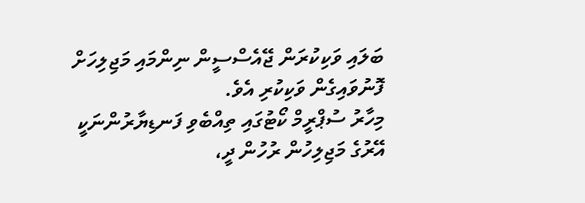ބަލައި ވަކިކުރަން ޖޭއެސްސީން ނިންމައި މަޖިލިހަށް ފޮނުވައިގެން ވަކިކުރި އެވެ.
މިހާރު ސުޕްރީމް ކޯޓުގައި ތިއްބެވި ފަނޑިޔާރުންނަކީ އޭރުގެ މަޖިލިހުން ރުހުން ދީ،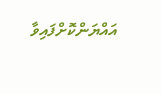އައްޔަންކޮށްފައިވާ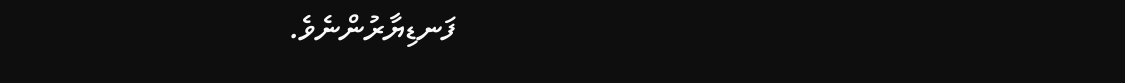ފަނޑިޔާރުންނެވެ.